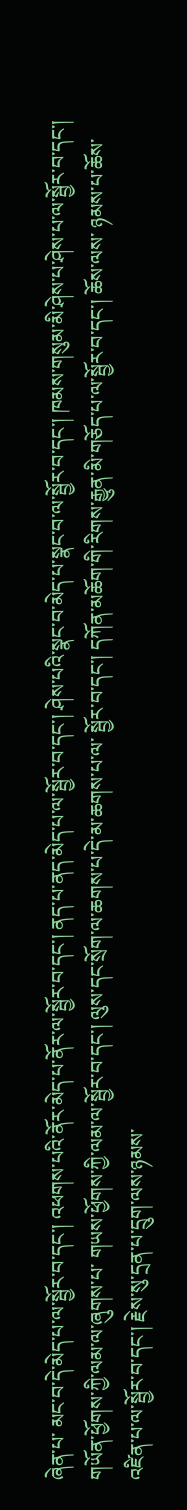ཞེན་པ་ མང་བ་དེ་མེད་པ་ལ་སྦྱོར་བ་དང་། འཕགས་པའི་ནོར་མེད་པ་ནོར་ལ་སྦྱོར་བ་དང་། ནད་པ་ནད་མེད་པ་ལ་སྦྱོར་བ་དང་། ཤེས་པའི་སྣང་བ་མེད་པ་སྣང་བ་ལ་སྦྱོར་བ་དང་། ཁམས་གསུམ་མི་ཤེས་པ་ཤེས་པ་ལ་སྦྱོར་བ་དང་། གཡོན་ཕྱོགས་ཀྱི་ལམ་ལ་ཞུགས་པ་ གཡས་ཕྱོགས་ཀྱི་ལམ་ལ་སྦྱོར་བ་དང་། ལུས་དང་སྲོག་ལ་ཆགས་པ་དེ་མ་ཆགས་པ་ལ་ སྦྱོར་བ་དང་། དཀོན་མཆོག་གི་རིགས་རྒྱུན་མི་གཅོད་པ་ལ་སྦྱོར་བ་དང་། ཆོས་ལས་ ཉམས་པ་ཆོས་འཛིན་པ་ལ་སྦྱོར་བ་དང་། རྗེས་སུ་དྲན་པ་དྲུག་ལས་ཉམས་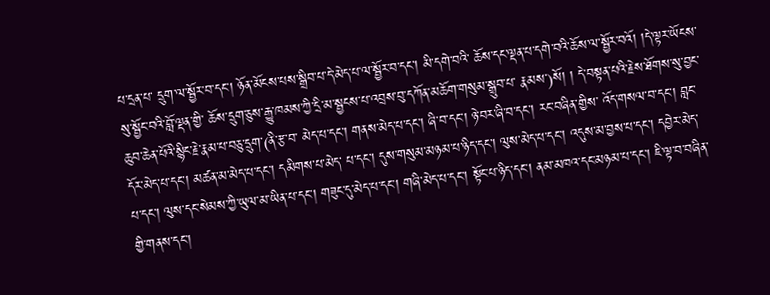པ་དྲན་པ་ དྲུག་ལ་སྦྱོར་བ་དང་། ཉོན་མོངས་པས་སྒྲིབ་པ་དེ་མེད་པ་ལ་སྦྱོར་བ་དང་། མི་དགེ་བའི་ ཆོས་དང་ལྡན་པ་དགེ་བའི་ཆོས་ལ་སྦྱོར་བའོ། །དེ་ལྟར་ཡོངས་སུ་སྦྱོང་བའི་བློ་ལྡན་གྱི་ ཆོས་དྲུག་ཅུས་རྒྱུ་ཁམས་ཀྱི་དྲི་མ་སྦྱངས་པ་འབྲས་བུ་དཀོན་མཆོག་གསུམ་སྒྲུབ་པ་ རྣམས་)སོ། ། དེ་བསྟན་པའི་རྗེས་ཐོགས་སུ་བྱང་ཆུབ་ཆེན་པོའི་སྙིང་རྗེ་རྣམ་པ་བཅུ་དྲུག་(ནི་རྩ་བ་ མེད་པ་དང་། གནས་མེད་པ་དང་། ཞི་བ་དང་། ཉེ་བར་ཞི་བ་དང་། རང་བཞིན་གྱིས་ འོད་གསལ་བ་དང་། བླང་དོར་མེད་པ་དང་། མཚན་མ་མེད་པ་དང་། དམིགས་པ་མེད་ པ་དང་། དུས་གསུམ་མཉམ་པ་ཉིད་དང་། ལུས་མེད་པ་དང་། འདུས་མ་བྱས་པ་དང་། དབྱེར་མེད་པ་དང་། ལུས་དང་སེམས་ཀྱི་ཡུལ་མ་ཡིན་པ་དང་། གཟུང་དུ་མེད་པ་དང་། གཞི་མེད་པ་དང་། སྟོང་པ་ཉིད་དང་། ནམ་མཁའ་དང་མཉམ་པ་དང་། ཇི་ལྟ་བ་བཞིན་ གྱི་གནས་དང་།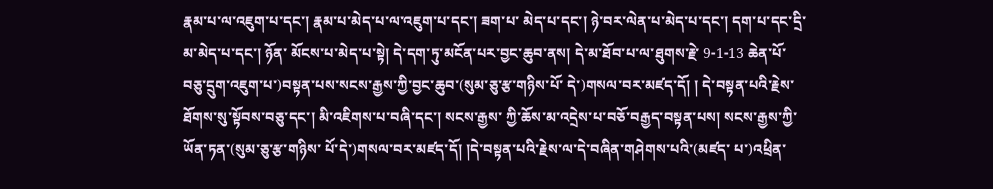རྣམ་པ་ལ་འཇུག་པ་དང་། རྣམ་པ་མེད་པ་ལ་འཇུག་པ་དང་། ཟག་པ་ མེད་པ་དང་། ཉེ་བར་ལེན་པ་མེད་པ་དང་། དག་པ་དང་དྲི་མ་མེད་པ་དང་། ཉོན་ མོངས་པ་མེད་པ་སྟེ། དེ་དག་ཏུ་མངོན་པར་བྱང་ཆུབ་ནས། དེ་མ་ཐོབ་པ་ལ་ཐུགས་རྗེ་ 9-1-13 ཆེན་པོ་བཅུ་དྲུག་འཇུག་པ་)བསྟན་པས་སངས་རྒྱས་ཀྱི་བྱང་ཆུབ་(སུམ་ཅུ་རྩ་གཉིས་པོ་ དེ་)གསལ་བར་མཛད་དོ། ། དེ་བསྟན་པའི་རྗེས་ཐོགས་སུ་སྟོབས་བཅུ་དང་། མི་འཇིགས་པ་བཞི་དང་། སངས་རྒྱས་ ཀྱི་ཆོས་མ་འདྲེས་པ་བཅོ་བརྒྱད་བསྟན་པས། སངས་རྒྱས་ཀྱི་ཡོན་ཏན་(སུམ་ཅུ་རྩ་གཉིས་ པོ་དེ་)གསལ་བར་མཛད་དོ། །དེ་བསྟན་པའི་རྗེས་ལ་དེ་བཞིན་གཤེགས་པའི་(མཛད་ པ་)འཕྲིན་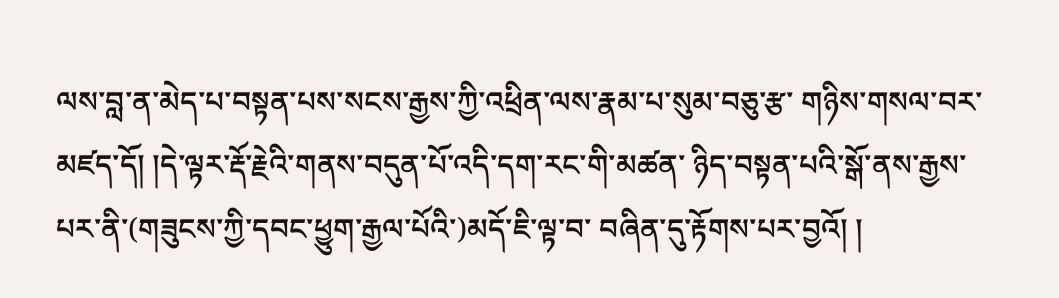ལས་བླ་ན་མེད་པ་བསྟན་པས་སངས་རྒྱས་ཀྱི་འཕྲིན་ལས་རྣམ་པ་སུམ་བཅུ་རྩ་ གཉིས་གསལ་བར་མཛད་དོ། །དེ་ལྟར་རྡོ་རྗེའི་གནས་བདུན་པོ་འདི་དག་རང་གི་མཚན་ ཉིད་བསྟན་པའི་སྒོ་ནས་རྒྱས་པར་ནི་(གཟུངས་ཀྱི་དབང་ཕྱུག་རྒྱལ་པོའི་)མདོ་ཇི་ལྟ་བ་ བཞིན་དུ་རྟོགས་པར་བྱའོ། །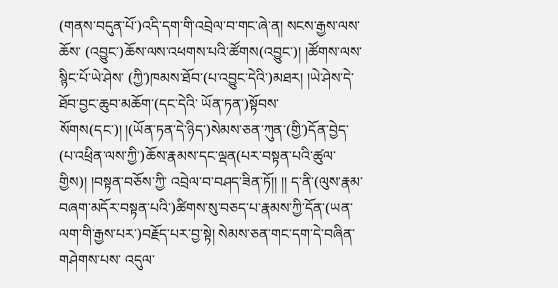(གནས་བདུན་པོ་)འདི་དག་གི་འབྲེལ་བ་གང་ཞེ་ན། སངས་རྒྱས་ལས་ཆོས་ (འབྱུང་)ཆོས་ལས་འཕགས་པའི་ཚོགས(འབྱུང་)། །ཚོགས་ལས་སྙིང་པོ་ཡེ་ཤེས་ (ཀྱི་)ཁམས་ཐོབ་(པ་འབྱུང་དེའི་)མཐར། །ཡེ་ཤེས་དེ་ཐོབ་བྱང་ཆུབ་མཆོག་(དང་དེའི་ ཡོན་ཏན་)སྟོབས་སོགས(དང་)། །(ཡོན་ཏན་དེ་ཉིད་)སེམས་ཅན་ཀུན་(གྱི་)དོན་བྱེད་ (པ་འཕྲིན་ལས་ཀྱི་)ཆོས་རྣམས་དང་ལྡན(པར་བསྟན་པའི་ཚུལ་གྱིས)། །བསྟན་བཅོས་ཀྱི་ འབྲེལ་བ་བཤད་ཟིན་ཏོ།། །། ད་ནི་(ལུས་རྣམ་བཞག་མདོར་བསྟན་པའི་)ཚིགས་སུ་བཅད་པ་རྣམས་ཀྱི་དོན་(ཡན་ ལག་གི་རྒྱས་པར་)བརྗོད་པར་བྱ་སྟེ། སེམས་ཅན་གང་དག་དེ་བཞིན་གཤེགས་པས་ འདུལ་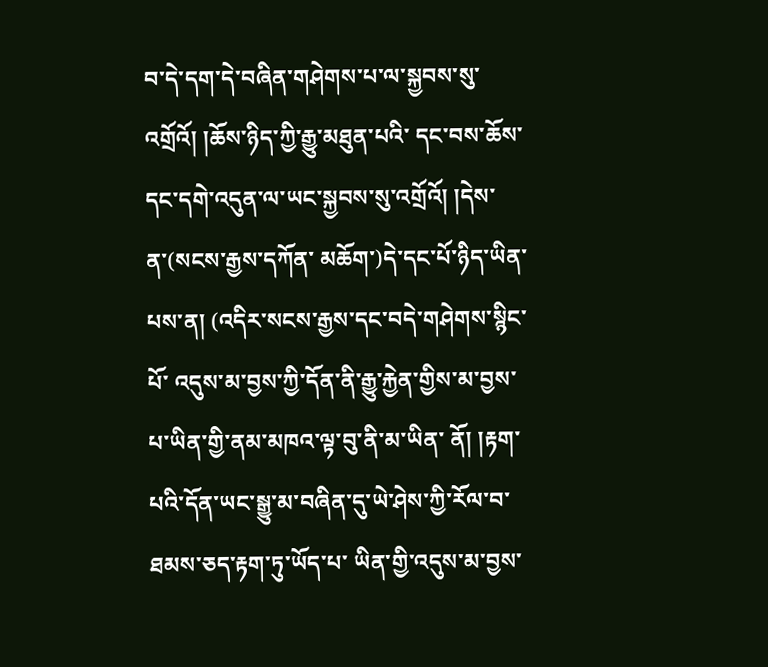བ་དེ་དག་དེ་བཞིན་གཤེགས་པ་ལ་སྐྱབས་སུ་འགྲོའོ། །ཆོས་ཉིད་ཀྱི་རྒྱུ་མཐུན་པའི་ དང་བས་ཆོས་དང་དགེ་འདུན་ལ་ཡང་སྐྱབས་སུ་འགྲོའོ། །དེས་ན་(སངས་རྒྱས་དཀོན་ མཆོག་)དེ་དང་པོ་ཉིད་ཡིན་པས་ན། (འདིར་སངས་རྒྱས་དང་བདེ་གཤེགས་སྙིང་པོ་ འདུས་མ་བྱས་ཀྱི་དོན་ནི་རྒྱུ་རྐྱེན་གྱིས་མ་བྱས་པ་ཡིན་གྱི་ནམ་མཁའ་ལྟ་བུ་ནི་མ་ཡིན་ ནོ། །རྟག་པའི་དོན་ཡང་སྒྱུ་མ་བཞིན་དུ་ཡེ་ཤེས་ཀྱི་རོལ་བ་ཐམས་ཅད་རྟག་ཏུ་ཡོད་པ་ ཡིན་གྱི་འདུས་མ་བྱས་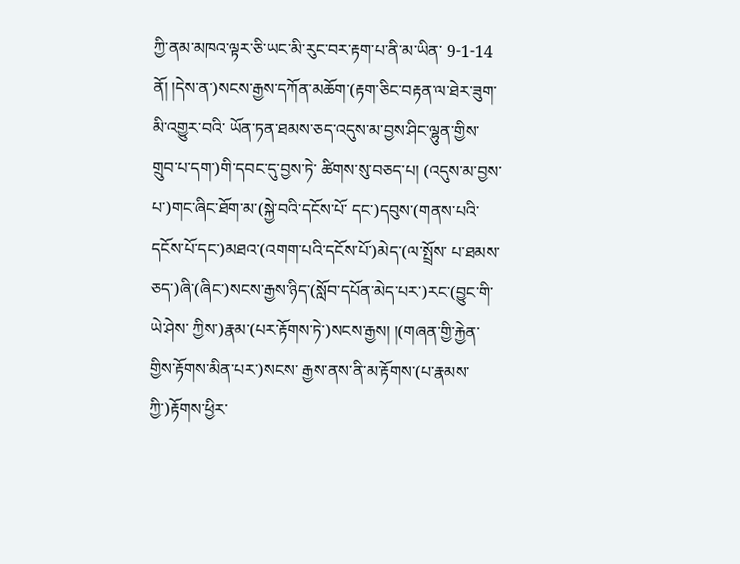ཀྱི་ནམ་མཁའ་ལྟར་ཅི་ཡང་མི་རུང་བར་རྟག་པ་ནི་མ་ཡིན་ 9-1-14 ནོ། །དེས་ན་)སངས་རྒྱས་དཀོན་མཆོག་(རྟག་ཅིང་བརྟན་ལ་ཐེར་ཟུག་མི་འགྱུར་བའི་ ཡོན་ཏན་ཐམས་ཅད་འདུས་མ་བྱས་ཤིང་ལྷུན་གྱིས་གྲུབ་པ་དག་)གི་དབང་དུ་བྱས་ཏེ་ ཚིགས་སུ་བཅད་པ། (འདུས་མ་བྱས་པ་)གང་ཞིང་ཐོག་མ་(སྐྱེ་བའི་དངོས་པོ་ དང་)དབུས་(གནས་པའི་དངོས་པོ་དང་)མཐའ་(འགག་པའི་དངོས་པོ་)མེད་(ལ་སྤྲོས་ པ་ཐམས་ཅད་)ཞི་(ཞིང་)སངས་རྒྱས་ཉིད་(སློབ་དཔོན་མེད་པར་)རང་(བྱུང་གི་ཡེ་ཤེས་ ཀྱིས་)རྣམ་(པར་རྟོགས་ཏེ་)སངས་རྒྱས། །(གཞན་གྱི་རྐྱེན་གྱིས་རྟོགས་མིན་པར་)སངས་ རྒྱས་ནས་ནི་མ་རྟོགས་(པ་རྣམས་ཀྱི་)རྟོགས་ཕྱིར་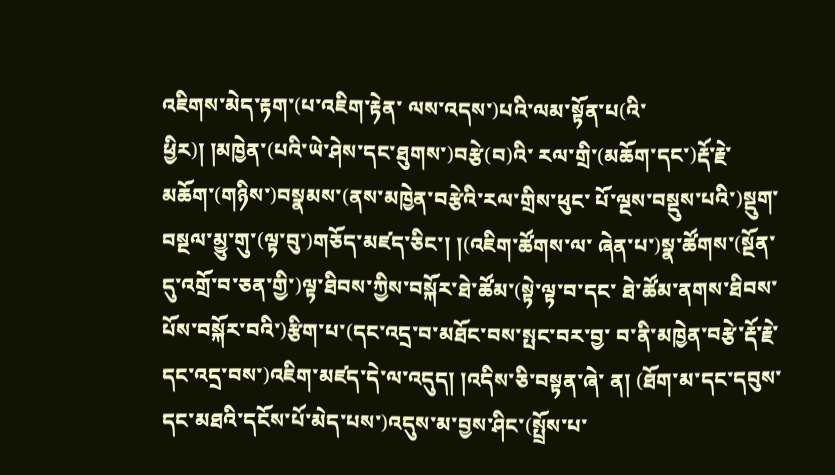འཇིགས་མེད་རྟག་(པ་འཇིག་རྟེན་ ལས་འདས་)པའི་ལམ་སྟོན་པ(འི་ཕྱིར)། །མཁྱེན་(པའི་ཡེ་ཤེས་དང་ཐུགས་)བརྩེ(བ)འི་ རལ་གྲི་(མཆོག་དང་)རྡོ་རྗེ་མཆོག་(གཉིས་)བསྣམས་(ནས་མཁྱེན་བརྩེའི་རལ་གྲིས་ཕུང་ པོ་ལྔས་བསྡུས་པའི་)སྡུག་བསྔལ་མྱུ་གུ་(ལྟ་བུ་)གཅོད་མཛད་ཅིང་། །(འཇིག་ཚོགས་ལ་ ཞེན་པ་)སྣ་ཚོགས་(སྔོན་དུ་འགྲོ་བ་ཅན་གྱི་)ལྟ་ཐིབས་ཀྱིས་བསྐོར་ཐེ་ཚོམ་(སྟེ་ལྟ་བ་དང་ ཐེ་ཚོམ་ནགས་ཐིབས་པོས་བསྐོར་བའི་)རྩིག་པ་(དང་འདྲ་བ་མཐོང་བས་སྤང་བར་བྱ་ བ་ནི་མཁྱེན་བརྩེ་རྡོ་རྗེ་དང་འདྲ་བས་)འཇིག་མཛད་དེ་ལ་འདུད། །འདིས་ཅི་བསྟན་ཞེ་ ན། (ཐོག་མ་དང་དབུས་དང་མཐའི་དངོས་པོ་མེད་པས་)འདུས་མ་བྱས་ཤིང་(སྤྲོས་པ་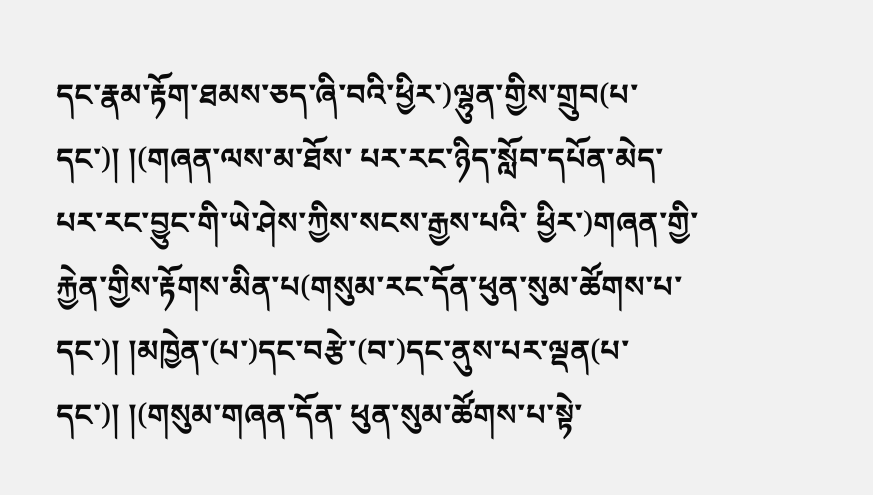དང་རྣམ་རྟོག་ཐམས་ཅད་ཞི་བའི་ཕྱིར་)ལྷུན་གྱིས་གྲུབ(པ་དང་)། །(གཞན་ལས་མ་ཐོས་ པར་རང་ཉིད་སློབ་དཔོན་མེད་པར་རང་བྱུང་གི་ཡེ་ཤེས་ཀྱིས་སངས་རྒྱས་པའི་ ཕྱིར་)གཞན་གྱི་རྐྱེན་གྱིས་རྟོགས་མིན་པ(གསུམ་རང་དོན་ཕུན་སུམ་ཚོགས་པ་ དང་)། །མཁྱེན་(པ་)དང་བརྩེ་(བ་)དང་ནུས་པར་ལྡན(པ་དང་)། །(གསུམ་གཞན་དོན་ ཕུན་སུམ་ཚོགས་པ་སྟེ་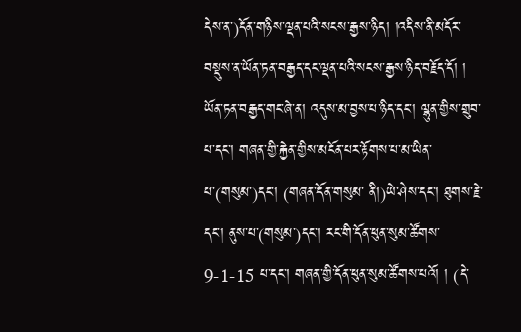དེས་ན་)དོན་གཉིས་ལྡན་པའི་སངས་རྒྱས་ཉིད། །འདིས་ནི་མདོར་ བསྡུས་ན་ཡོན་ཏན་བརྒྱད་དང་ལྡན་པའི་སངས་རྒྱས་ཉིད་བརྗོད་དོ། ། ཡོན་ཏན་བརྒྱད་གང་ཞེ་ན། འདུས་མ་བྱས་པ་ཉིད་དང་། ལྷུན་གྱིས་གྲུབ་པ་དང་། གཞན་གྱི་རྐྱེན་གྱིས་མངོན་པར་རྟོགས་པ་མ་ཡིན་པ་(གསུམ་)དང་། (གཞན་དོན་གསུམ་ ནི།)ཡེ་ཤེས་དང་། ཐུགས་རྗེ་དང་། ནུས་པ་(གསུམ་)དང་། རང་གི་དོན་ཕུན་སུམ་ཚོགས་ 9-1-15 པ་དང་། གཞན་གྱི་དོན་ཕུན་སུམ་ཚོགས་པའོ། ། (དེ་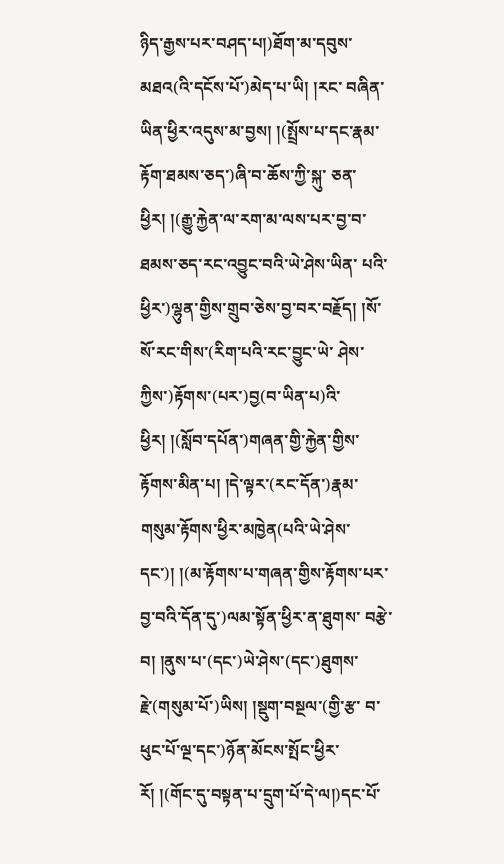ཉིད་རྒྱས་པར་བཤད་པ།)ཐོག་མ་དབུས་མཐའ(འི་དངོས་པོ་)མེད་པ་ཡི། །རང་ བཞིན་ཡིན་ཕྱིར་འདུས་མ་བྱས། །(སྤྲོས་པ་དང་རྣམ་རྟོག་ཐམས་ཅད་)ཞི་བ་ཆོས་ཀྱི་སྐུ་ ཅན་ཕྱིར། །(རྒྱུ་རྐྱེན་ལ་རག་མ་ལས་པར་བྱ་བ་ཐམས་ཅད་རང་འབྱུང་བའི་ཡེ་ཤེས་ཡིན་ པའི་ཕྱིར་)ལྷུན་གྱིས་གྲུབ་ཅེས་བྱ་བར་བརྗོད། །སོ་སོ་རང་གིས་(རིག་པའི་རང་བྱུང་ཡེ་ ཤེས་ཀྱིས་)རྟོགས་(པར་)བྱ(བ་ཡིན་པ)འི་ཕྱིར། །(སློབ་དཔོན་)གཞན་གྱི་རྐྱེན་གྱིས་ རྟོགས་མིན་པ། །དེ་ལྟར་(རང་དོན་)རྣམ་གསུམ་རྟོགས་ཕྱིར་མཁྱེན(པའི་ཡེ་ཤེས་ དང་)། །(མ་རྟོགས་པ་གཞན་གྱིས་རྟོགས་པར་བྱ་བའི་དོན་དུ་)ལམ་སྟོན་ཕྱིར་ན་ཐུགས་ བརྩེ་བ། །ནུས་པ་(དང་)ཡེ་ཤེས་(དང་)ཐུགས་རྗེ་(གསུམ་པོ་)ཡིས། །སྡུག་བསྔལ་(གྱི་རྩ་ བ་ཕུང་པོ་ལྔ་དང་)ཉོན་མོངས་སྤོང་ཕྱིར་རོ། །(གོང་དུ་བསྟན་པ་དྲུག་པོ་དེ་ལ།)དང་པོ་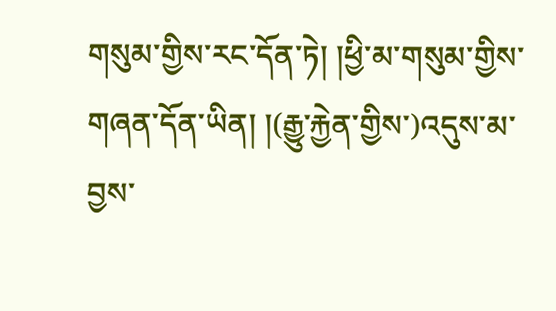གསུམ་གྱིས་རང་དོན་ཏེ། །ཕྱི་མ་གསུམ་གྱིས་གཞན་དོན་ཡིན། །(རྒྱུ་རྐྱེན་གྱིས་)འདུས་མ་ བྱས་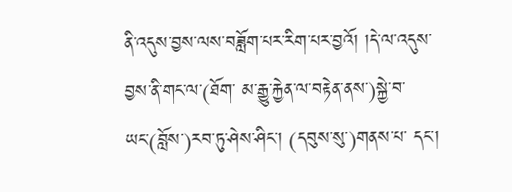ནི་འདུས་བྱས་ལས་བཟློག་པར་རིག་པར་བྱའོ། །དེ་ལ་འདུས་བྱས་ནི་གང་ལ་(ཐོག་ མ་རྒྱུ་རྐྱེན་ལ་བརྟེན་ནས་)སྐྱེ་བ་ཡང་(བློས་)རབ་ཏུ་ཤེས་ཤིང་། (དབུས་སུ་)གནས་པ་ དང་།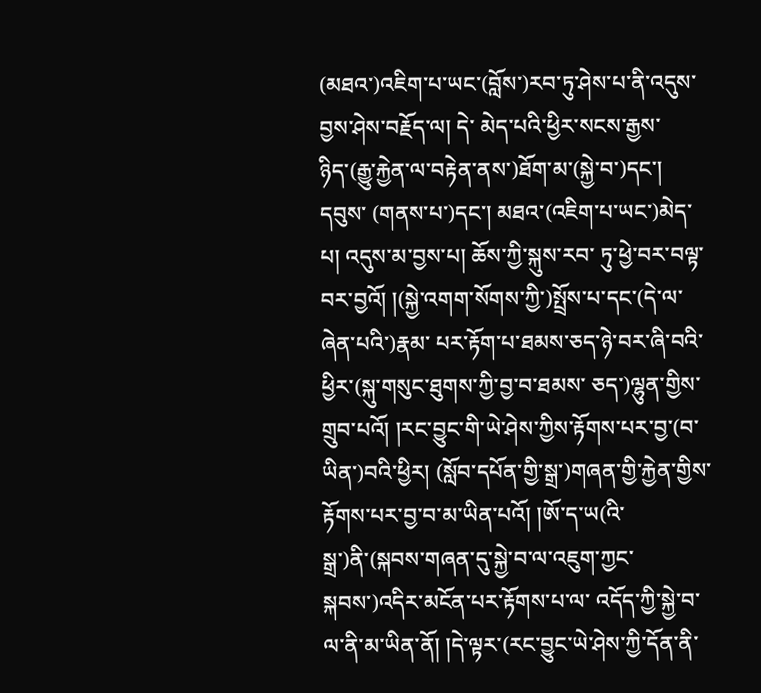(མཐའ་)འཇིག་པ་ཡང་(བློས་)རབ་ཏུ་ཤེས་པ་ནི་འདུས་བྱས་ཤེས་བརྗོད་ལ། དེ་ མེད་པའི་ཕྱིར་སངས་རྒྱས་ཉིད་(རྒྱུ་རྐྱེན་ལ་བརྟེན་ནས་)ཐོག་མ་(སྐྱེ་བ་)དང་། དབུས་ (གནས་པ་)དང་། མཐའ་(འཇིག་པ་ཡང་)མེད་པ། འདུས་མ་བྱས་པ། ཆོས་ཀྱི་སྐུས་རབ་ ཏུ་ཕྱེ་བར་བལྟ་བར་བྱའོ། །(སྐྱེ་འགག་སོགས་ཀྱི་)སྤྲོས་པ་དང་(དེ་ལ་ཞེན་པའི་)རྣམ་ པར་རྟོག་པ་ཐམས་ཅད་ཉེ་བར་ཞི་བའི་ཕྱིར་(སྐུ་གསུང་ཐུགས་ཀྱི་བྱ་བ་ཐམས་ ཅད་)ལྷུན་གྱིས་གྲུབ་པའོ། །རང་བྱུང་གི་ཡེ་ཤེས་ཀྱིས་རྟོགས་པར་བྱ་(བ་ཡིན་)བའི་ཕྱིར། (སློབ་དཔོན་གྱི་སྒྲ་)གཞན་གྱི་རྐྱེན་གྱིས་རྟོགས་པར་བྱ་བ་མ་ཡིན་པའོ། །ཨོ་ད་ཡ(འི་ སྒྲ་)ནི་(སྐབས་གཞན་དུ་སྐྱེ་བ་ལ་འཇུག་ཀྱང་སྐབས་)འདིར་མངོན་པར་རྟོགས་པ་ལ་ འདོད་ཀྱི་སྐྱེ་བ་ལ་ནི་མ་ཡིན་ནོ། །དེ་ལྟར་(རང་བྱུང་ཡེ་ཤེས་ཀྱི་དོན་ནི་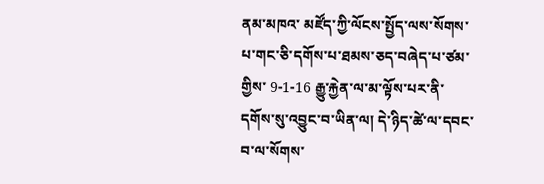ནམ་མཁའ་ མཛོད་ཀྱི་ལོངས་སྤྱོད་ལས་སོགས་པ་གང་ཅི་དགོས་པ་ཐམས་ཅད་བཞེད་པ་ཙམ་གྱིས་ 9-1-16 རྒྱུ་རྐྱེན་ལ་མ་ལྟོས་པར་ནི་དགོས་སུ་འབྱུང་བ་ཡིན་ལ། དེ་ཉིད་ཚེ་ལ་དབང་བ་ལ་སོགས་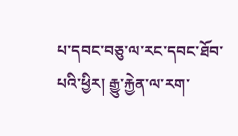པ་དབང་བཅུ་ལ་རང་དབང་ཐོབ་པའི་ཕྱིར། རྒྱུ་རྐྱེན་ལ་རག་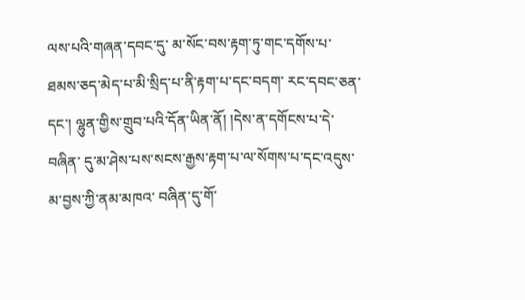ལས་པའི་གཞན་དབང་དུ་ མ་སོང་བས་རྟག་ཏུ་གང་དགོས་པ་ཐམས་ཅད་མེད་པ་མི་སྲིད་པ་ནི་རྟག་པ་དང་བདག་ རང་དབང་ཅན་དང་། ལྷུན་གྱིས་གྲུབ་པའི་དོན་ཡིན་ནོ། །དེས་ན་དགོངས་པ་དེ་བཞིན་ དུ་མ་ཤེས་པས་སངས་རྒྱས་རྟག་པ་ལ་སོགས་པ་དང་འདུས་མ་བྱས་ཀྱི་ནམ་མཁའ་ བཞིན་དུ་གོ་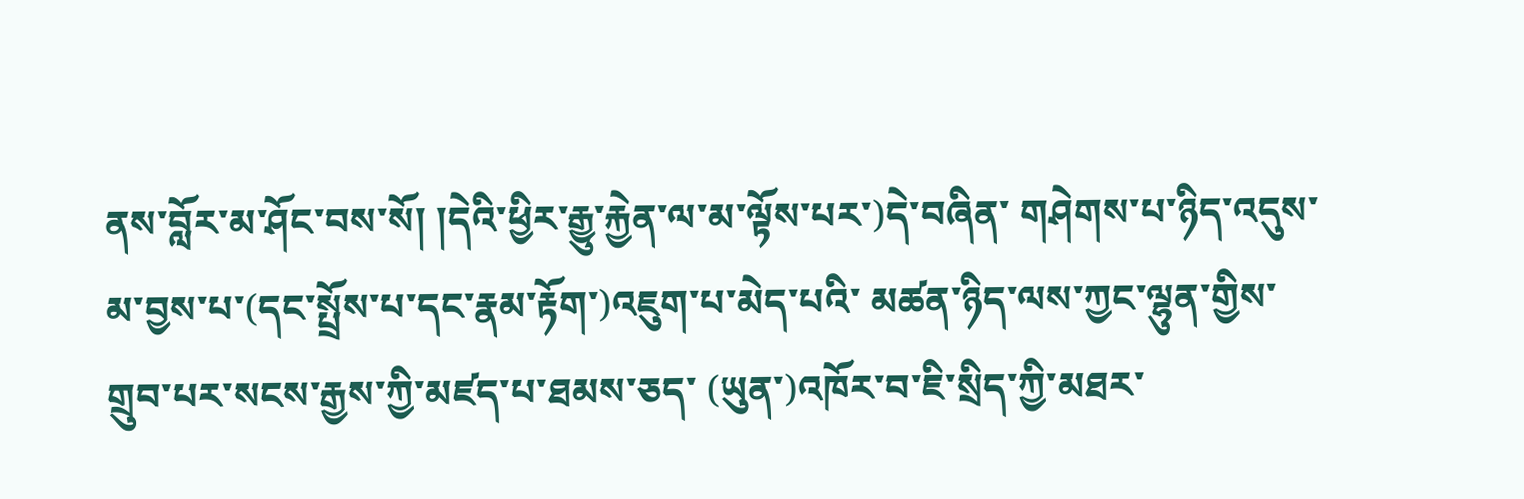ནས་བློར་མ་ཤོང་བས་སོ། །དེའི་ཕྱིར་རྒྱུ་རྐྱེན་ལ་མ་ལྟོས་པར་)དེ་བཞིན་ གཤེགས་པ་ཉིད་འདུས་མ་བྱས་པ་(དང་སྤྲོས་པ་དང་རྣམ་རྟོག་)འཇུག་པ་མེད་པའི་ མཚན་ཉིད་ལས་ཀྱང་ལྷུན་གྱིས་གྲུབ་པར་སངས་རྒྱས་ཀྱི་མཛད་པ་ཐམས་ཅད་ (ཡུན་)འཁོར་བ་ཇི་སྲིད་ཀྱི་མཐར་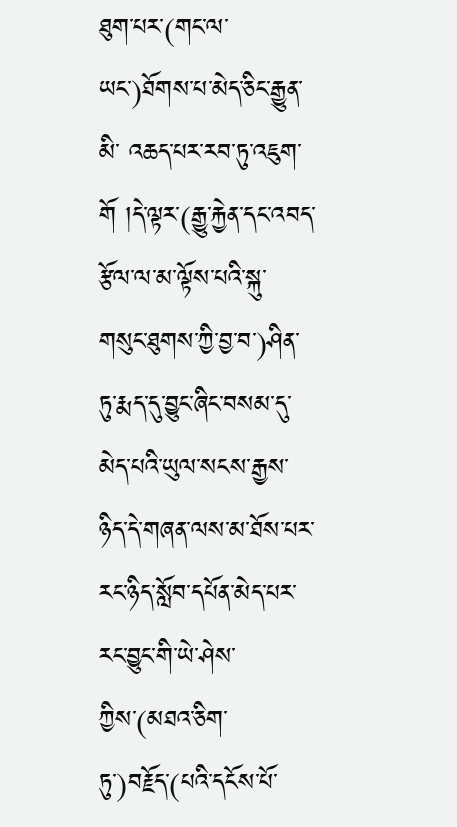ཐུག་པར་(གང་ལ་ཡང་)ཐོགས་པ་མེད་ཅིང་རྒྱུན་མི་ འཆད་པར་རབ་ཏུ་འཇུག་གོ །དེ་ལྟར་(རྒྱུ་རྐྱེན་དང་འབད་རྩོལ་ལ་མ་ལྟོས་པའི་སྐུ་ གསུང་ཐུགས་ཀྱི་བྱ་བ་)ཤིན་ཏུ་རྨད་དུ་བྱུང་ཞིང་བསམ་དུ་མེད་པའི་ཡུལ་སངས་རྒྱས་ ཉིད་དེ་གཞན་ལས་མ་ཐོས་པར་རང་ཉིད་སློབ་དཔོན་མེད་པར་རང་བྱུང་གི་ཡེ་ཤེས་ ཀྱིས་(མཐའ་ཅིག་ཏུ་)བརྗོད་(པའི་དངོས་པོ་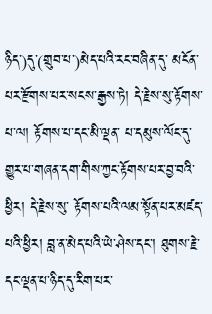ཉིད་)དུ་(གྲུབ་པ་)མེད་པའི་རང་བཞིན་དུ་ མངོན་པར་རྫོགས་པར་སངས་རྒྱས་ཏེ། དེ་རྗེས་སུ་རྟོགས་པ་ལ། རྟོགས་པ་དང་མི་ལྡན་ པ་དམུས་ལོང་དུ་གྱུར་པ་གཞན་དག་གིས་ཀྱང་རྟོགས་པར་བྱ་བའི་ཕྱིར། དེ་རྗེས་སུ་ རྟོགས་པའི་ལམ་སྟོན་པར་མཛད་པའི་ཕྱིར། བླ་ན་མེད་པའི་ཡེ་ཤེས་དང་། ཐུགས་རྗེ་ དང་ལྡན་པ་ཉིད་དུ་རིག་པར་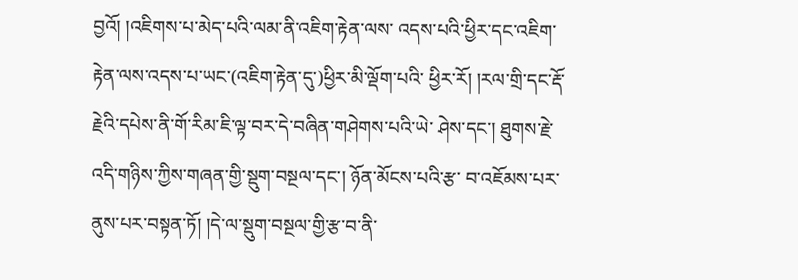བྱའོ། །འཇིགས་པ་མེད་པའི་ལམ་ནི་འཇིག་རྟེན་ལས་ འདས་པའི་ཕྱིར་དང་འཇིག་རྟེན་ལས་འདས་པ་ཡང་(འཇིག་རྟེན་དུ་)ཕྱིར་མི་ལྡོག་པའི་ ཕྱིར་རོ། །རལ་གྲི་དང་རྡོ་རྗེའི་དཔེས་ནི་གོ་རིམ་ཇི་ལྟ་བར་དེ་བཞིན་གཤེགས་པའི་ཡེ་ ཤེས་དང་། ཐུགས་རྗེ་འདི་གཉིས་ཀྱིས་གཞན་གྱི་སྡུག་བསྔལ་དང་། ཉོན་མོངས་པའི་རྩ་ བ་འཇོམས་པར་ནུས་པར་བསྟན་ཏོ། །དེ་ལ་སྡུག་བསྔལ་གྱི་རྩ་བ་ནི་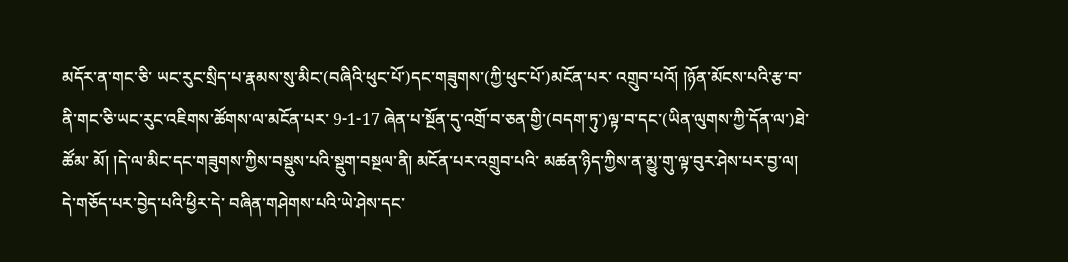མདོར་ན་གང་ཅི་ ཡང་རུང་སྲིད་པ་རྣམས་སུ་མིང་(བཞིའི་ཕུང་པོ་)དང་གཟུགས་(ཀྱི་ཕུང་པོ་)མངོན་པར་ འགྲུབ་པའོ། །ཉོན་མོངས་པའི་རྩ་བ་ནི་གང་ཅི་ཡང་རུང་འཇིགས་ཚོགས་ལ་མངོན་པར་ 9-1-17 ཞེན་པ་སྔོན་དུ་འགྲོ་བ་ཅན་གྱི་(བདག་ཏུ་)ལྟ་བ་དང་(ཡིན་ལུགས་ཀྱི་དོན་ལ་)ཐེ་ཚོམ་ མོ། །དེ་ལ་མིང་དང་གཟུགས་ཀྱིས་བསྡུས་པའི་སྡུག་བསྔལ་ནི། མངོན་པར་འགྲུབ་པའི་ མཚན་ཉིད་ཀྱིས་ན་མྱུ་གུ་ལྟ་བུར་ཤེས་པར་བྱ་ལ། དེ་གཅོད་པར་བྱེད་པའི་ཕྱིར་དེ་ བཞིན་གཤེགས་པའི་ཡེ་ཤེས་དང་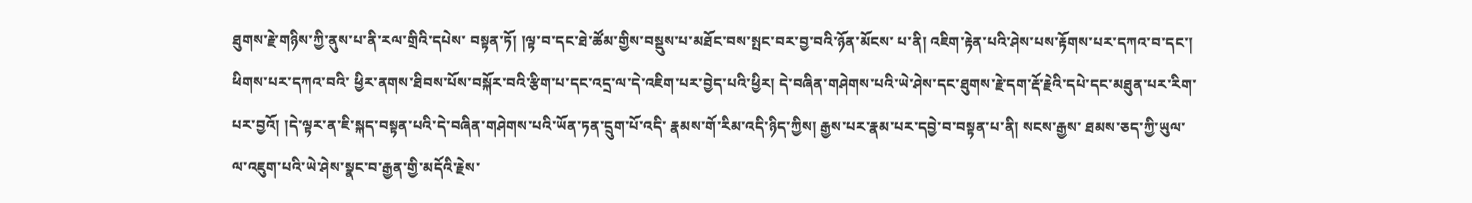ཐུགས་རྗེ་གཉིས་ཀྱི་ནུས་པ་ནི་རལ་གྲིའི་དཔེས་ བསྟན་ཏོ། །ལྟ་བ་དང་ཐེ་ཚོམ་གྱིས་བསྡུས་པ་མཐོང་བས་སྤང་བར་བྱ་བའི་ཉོན་མོངས་ པ་ནི། འཇིག་རྟེན་པའི་ཤེས་པས་རྟོགས་པར་དཀའ་བ་དང་། ཕིགས་པར་དཀའ་བའི་ ཕྱིར་ནགས་ཐིབས་པོས་བསྐོར་བའི་རྩིག་པ་དང་འདྲ་ལ་དེ་འཇིག་པར་བྱེད་པའི་ཕྱིར། དེ་བཞིན་གཤེགས་པའི་ཡེ་ཤེས་དང་ཐུགས་རྗེ་དག་རྡོ་རྗེའི་དཔེ་དང་མཐུན་པར་རིག་ པར་བྱའོ། །དེ་ལྟར་ན་ཇི་སྐད་བསྟན་པའི་དེ་བཞིན་གཤེགས་པའི་ཡོན་ཏན་དྲུག་པོ་འདི་ རྣམས་གོ་རིམ་འདི་ཉིད་ཀྱིས། རྒྱས་པར་རྣམ་པར་དབྱེ་བ་བསྟན་པ་ནི། སངས་རྒྱས་ ཐམས་ཅད་ཀྱི་ཡུལ་ལ་འཇུག་པའི་ཡེ་ཤེས་སྣང་བ་རྒྱན་གྱི་མདོའི་རྗེས་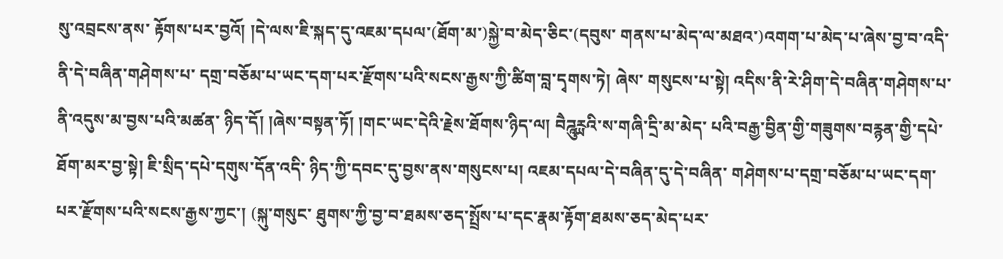སུ་འབྲངས་ནས་ རྟོགས་པར་བྱའོ། །དེ་ལས་ཇི་སྐད་དུ་འཇམ་དཔལ་(ཐོག་མ་)སྐྱེ་བ་མེད་ཅིང་(དབུས་ གནས་པ་མེད་ལ་མཐའ་)འགག་པ་མེད་པ་ཞེས་བྱ་བ་འདི་ནི་དེ་བཞིན་གཤེགས་པ་ དགྲ་བཅོམ་པ་ཡང་དག་པར་རྫོགས་པའི་སངས་རྒྱས་ཀྱི་ཚིག་བླ་དྭགས་ཏེ། ཞེས་ གསུངས་པ་སྟེ། འདིས་ནི་རེ་ཤིག་དེ་བཞིན་གཤེགས་པ་ནི་འདུས་མ་བྱས་པའི་མཚན་ ཉིད་དོ། །ཞེས་བསྟན་ཏོ། །གང་ཡང་དེའི་རྗེས་ཐོགས་ཉིད་ལ། བཻཌཱུཪྻའི་ས་གཞི་དྲི་མ་མེད་ པའི་བརྒྱ་བྱིན་གྱི་གཟུགས་བརྙན་གྱི་དཔེ་ཐོག་མར་བྱ་སྟེ། ཇི་སྲིད་དཔེ་དགུས་དོན་འདི་ ཉིད་ཀྱི་དབང་དུ་བྱས་ནས་གསུངས་པ། འཇམ་དཔལ་དེ་བཞིན་དུ་དེ་བཞིན་ གཤེགས་པ་དགྲ་བཅོམ་པ་ཡང་དག་པར་རྫོགས་པའི་སངས་རྒྱས་ཀྱང་། (སྐུ་གསུང་ ཐུགས་ཀྱི་བྱ་བ་ཐམས་ཅད་སྤྲོས་པ་དང་རྣམ་རྟོག་ཐམས་ཅད་མེད་པར་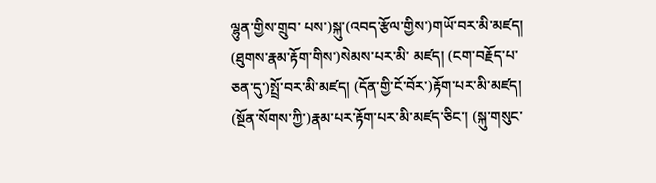ལྷུན་གྱིས་གྲུབ་ པས་)སྐུ་(འབད་རྩོལ་གྱིས་)གཡོ་བར་མི་མཛད། (ཐུགས་རྣམ་རྟོག་གིས་)སེམས་པར་མི་ མཛད། (ངག་བརྗོད་པ་ཅན་དུ་)སྤྲོ་བར་མི་མཛད། (དོན་གྱི་ངོ་བོར་)རྟོག་པར་མི་མཛད། (སྔོན་སོགས་ཀྱི་)རྣམ་པར་རྟོག་པར་མི་མཛད་ཅིང་། (སྐུ་གསུང་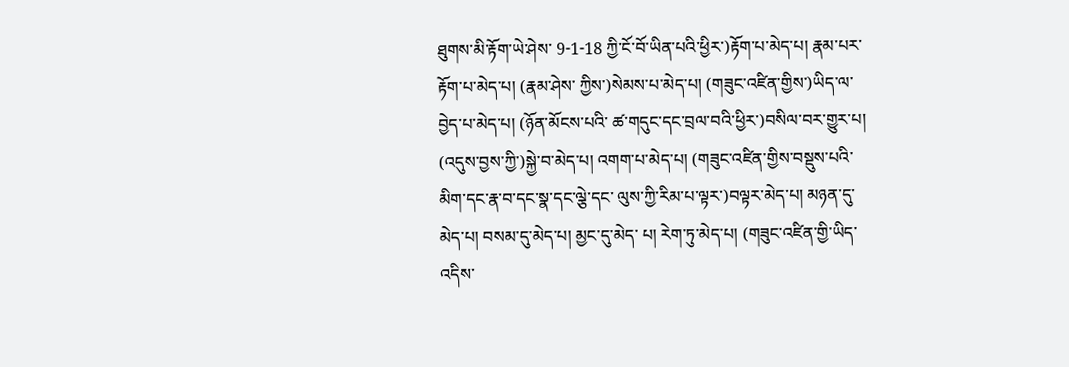ཐུགས་མི་རྟོག་ཡེ་ཤེས་ 9-1-18 ཀྱི་ངོ་བོ་ཡིན་པའི་ཕྱིར་)རྟོག་པ་མེད་པ། རྣམ་པར་རྟོག་པ་མེད་པ། (རྣམ་ཤེས་ ཀྱིས་)སེམས་པ་མེད་པ། (གཟུང་འཛིན་གྱིས་)ཡིད་ལ་བྱེད་པ་མེད་པ། (ཉོན་མོངས་པའི་ ཚ་གདུང་དང་བྲལ་བའི་ཕྱིར་)བསིལ་བར་གྱུར་པ། (འདུས་བྱས་ཀྱི་)སྐྱེ་བ་མེད་པ། འགག་པ་མེད་པ། (གཟུང་འཛིན་གྱིས་བསྡུས་པའི་མིག་དང་རྣ་བ་དང་སྣ་དང་ལྕེ་དང་ ལུས་ཀྱི་རིམ་པ་ལྟར་)བལྟར་མེད་པ། མཉན་དུ་མེད་པ། བསམ་དུ་མེད་པ། མྱང་དུ་མེད་ པ། རེག་ཏུ་མེད་པ། (གཟུང་འཛིན་གྱི་ཡིད་འདིས་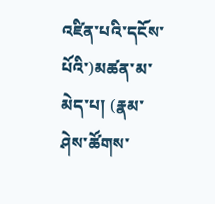འཛིན་པའི་དངོས་པོའི་)མཚན་མ་ མེད་པ། (རྣམ་ཤེས་ཚོགས་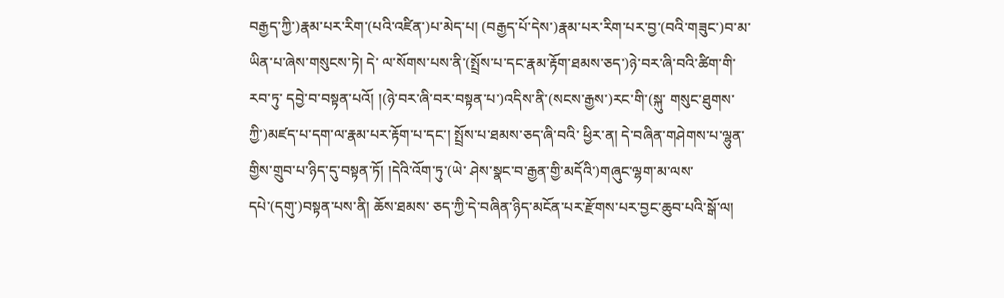བརྒྱད་ཀྱི་)རྣམ་པར་རིག་(པའི་འཛིན་)པ་མེད་པ། (བརྒྱད་པོ་དེས་)རྣམ་པར་རིག་པར་བྱ་(བའི་གཟུང་)བ་མ་ཡིན་པ་ཞེས་གསུངས་ཏེ། དེ་ ལ་སོགས་པས་ནི་(སྤྲོས་པ་དང་རྣམ་རྟོག་ཐམས་ཅད་)ཉེ་བར་ཞི་བའི་ཚིག་གི་རབ་ཏུ་ དབྱེ་བ་བསྟན་པའོ། །(ཉེ་བར་ཞི་བར་བསྟན་པ་)འདིས་ནི་(སངས་རྒྱས་)རང་གི་(སྐུ་ གསུང་ཐུགས་ཀྱི་)མཛད་པ་དག་ལ་རྣམ་པར་རྟོག་པ་དང་། སྤྲོས་པ་ཐམས་ཅད་ཞི་བའི་ ཕྱིར་ན། དེ་བཞིན་གཤེགས་པ་ལྷུན་གྱིས་གྲུབ་པ་ཉིད་དུ་བསྟན་ཏོ། །དེའི་འོག་ཏུ་(ཡེ་ ཤེས་སྣང་བ་རྒྱན་གྱི་མདོའི་)གཞུང་ལྷག་མ་ལས་དཔེ་(དགུ་)བསྟན་པས་ནི། ཆོས་ཐམས་ ཅད་ཀྱི་དེ་བཞིན་ཉིད་མངོན་པར་རྫོགས་པར་བྱང་ཆུབ་པའི་སྒོ་ལ།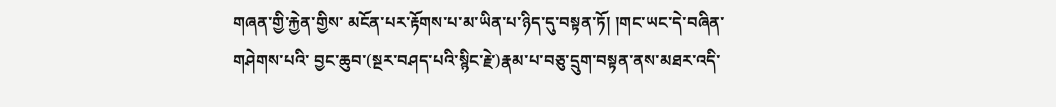གཞན་གྱི་རྐྱེན་གྱིས་ མངོན་པར་རྟོགས་པ་མ་ཡིན་པ་ཉིད་དུ་བསྟན་ཏོ། །གང་ཡང་དེ་བཞིན་གཤེགས་པའི་ བྱང་ཆུབ་(སྔར་བཤད་པའི་སྙིང་རྗེ་)རྣམ་པ་བཅུ་དྲུག་བསྟན་ནས་མཐར་འདི་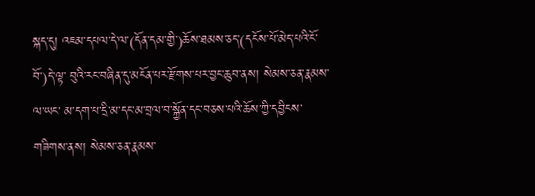སྐད་དུ། འཇམ་དཔལ་དེ་ལ་(དོན་དམ་གྱི་)ཆོས་ཐམས་ཅད་(དངོས་པོ་མེད་པའི་ངོ་བོ་)དེ་ལྟ་ བུའི་རང་བཞིན་དུ་མངོན་པར་རྫོགས་པར་བྱང་ཆུབ་ནས། སེམས་ཅན་རྣམས་ལ་ཡང་ མ་དག་པ་དྲི་མ་དང་མ་བྲལ་བ་སྐྱོན་དང་བཅས་པའི་ཆོས་ཀྱི་དབྱིངས་གཟིགས་ནས། སེམས་ཅན་རྣམས་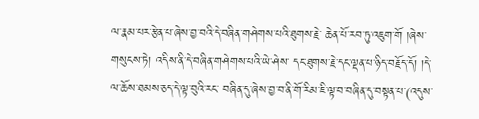ལ་རྣམ་པར་རྩེན་པ་ཞེས་བྱ་བའི་དེ་བཞིན་གཤེགས་པའི་ཐུགས་རྗེ་ ཆེན་པོ་རབ་ཏུ་འཇུག་གོ །ཞེས་གསུངས་ཏེ། འདིས་ནི་དེ་བཞིན་གཤེགས་པའི་ཡེ་ཤེས་ དང་ཐུགས་རྗེ་དང་ལྡན་པ་ཉིད་བརྗོད་དོ། །དེ་ལ་ཆོས་ཐམས་ཅད་དེ་ལྟ་བུའི་རང་ བཞིན་དུ་ཞེས་བྱ་བ་ནི་གོ་རིམ་ཇི་ལྟ་བ་བཞིན་དུ་བསྟན་པ་(འདུས་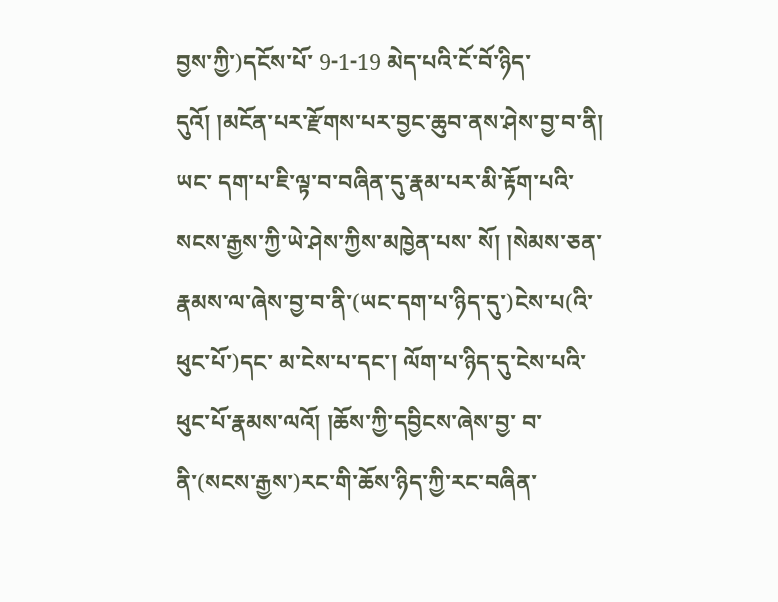བྱས་ཀྱི་)དངོས་པོ་ 9-1-19 མེད་པའི་ངོ་བོ་ཉིད་དུའོ། །མངོན་པར་རྫོགས་པར་བྱང་ཆུབ་ནས་ཤེས་བྱ་བ་ནི། ཡང་ དག་པ་ཇི་ལྟ་བ་བཞིན་དུ་རྣམ་པར་མི་རྟོག་པའི་སངས་རྒྱས་ཀྱི་ཡེ་ཤེས་ཀྱིས་མཁྱེན་པས་ སོ། །སེམས་ཅན་རྣམས་ལ་ཞེས་བྱ་བ་ནི་(ཡང་དག་པ་ཉིད་དུ་)ངེས་པ(འི་ཕུང་པོ་)དང་ མ་ངེས་པ་དང་། ལོག་པ་ཉིད་དུ་ངེས་པའི་ཕུང་པོ་རྣམས་ལའོ། །ཆོས་ཀྱི་དབྱིངས་ཞེས་བྱ་ བ་ནི་(སངས་རྒྱས་)རང་གི་ཆོས་ཉིད་ཀྱི་རང་བཞིན་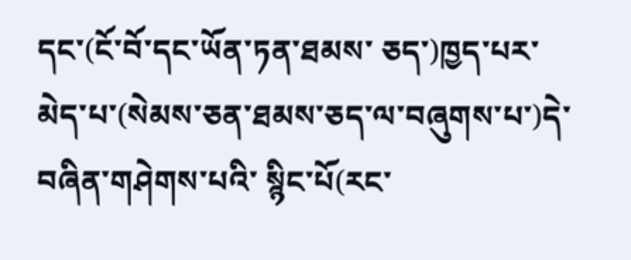དང་(ངོ་བོ་དང་ཡོན་ཏན་ཐམས་ ཅད་)ཁྱད་པར་མེད་པ་(སེམས་ཅན་ཐམས་ཅད་ལ་བཞུགས་པ་)དེ་བཞིན་གཤེགས་པའི་ སྙིང་པོ(རང་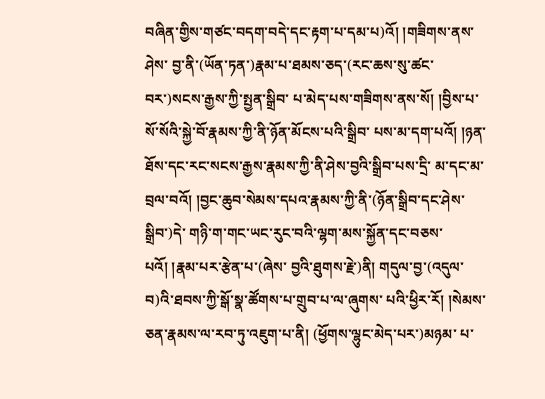བཞིན་གྱིས་གཙང་བདག་བདེ་དང་རྟག་པ་དམ་པ)འོ། །གཟིགས་ནས་ཤེས་ བྱ་ནི་(ཡོན་ཏན་)རྣམ་པ་ཐམས་ཅད་(རང་ཆས་སུ་ཚང་བར་)སངས་རྒྱས་ཀྱི་སྤྱན་སྒྲིབ་ པ་མེད་པས་གཟིགས་ནས་སོ། །བྱིས་པ་སོ་སོའི་སྐྱེ་བོ་རྣམས་ཀྱི་ནི་ཉོན་མོངས་པའི་སྒྲིབ་ པས་མ་དག་པའོ། །ཉན་ཐོས་དང་རང་སངས་རྒྱས་རྣམས་ཀྱི་ནི་ཤེས་བྱའི་སྒྲིབ་པས་དྲི་ མ་དང་མ་བྲལ་བའོ། །བྱང་ཆུབ་སེམས་དཔའ་རྣམས་ཀྱི་ནི་(ཉོན་སྒྲིབ་དང་ཤེས་སྒྲིབ་)དེ་ གཉི་ག་གང་ཡང་རུང་བའི་ལྷག་མས་སྐྱོན་དང་བཅས་པའོ། །རྣམ་པར་རྩེན་པ་(ཞེས་ བྱའི་ཐུགས་རྗེ་)ནི། གདུལ་བྱ་(འདུལ་བ)འི་ཐབས་ཀྱི་སྒོ་སྣ་ཚོགས་པ་གྲུབ་པ་ལ་ཞུགས་ པའི་ཕྱིར་རོ། །སེམས་ཅན་རྣམས་ལ་རབ་ཏུ་འཇུག་པ་ནི། (ཕྱོགས་ལྷུང་མེད་པར་)མཉམ་ པ་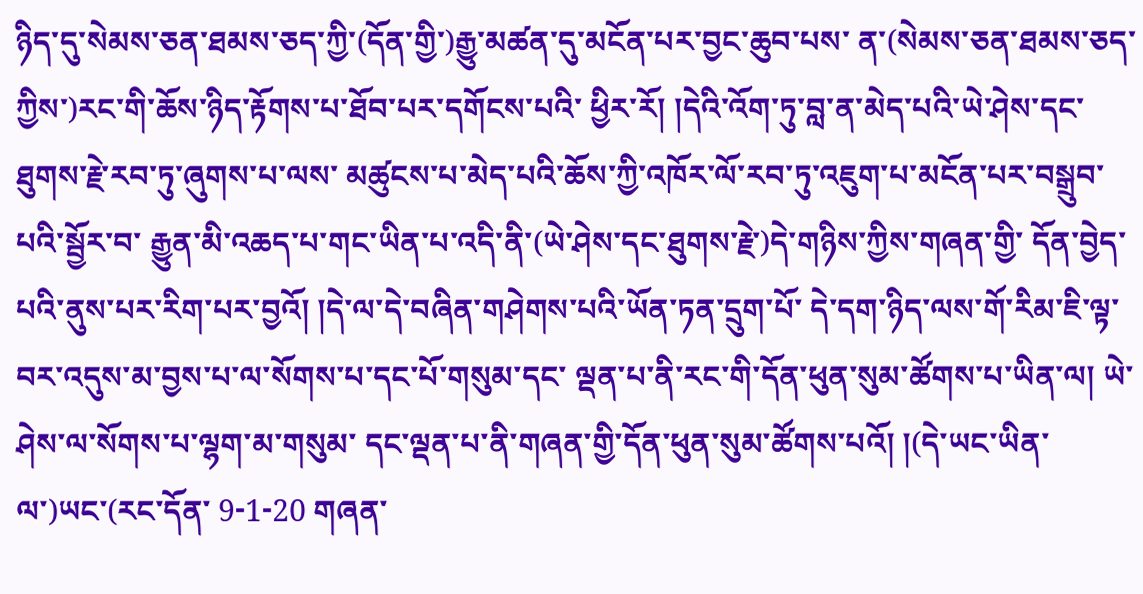ཉིད་དུ་སེམས་ཅན་ཐམས་ཅད་ཀྱི་(དོན་གྱི་)རྒྱུ་མཚན་དུ་མངོན་པར་བྱང་ཆུབ་པས་ ན་(སེམས་ཅན་ཐམས་ཅད་ཀྱིས་)རང་གི་ཆོས་ཉིད་རྟོགས་པ་ཐོབ་པར་དགོངས་པའི་ ཕྱིར་རོ། །དེའི་འོག་ཏུ་བླ་ན་མེད་པའི་ཡེ་ཤེས་དང་ཐུགས་རྗེ་རབ་ཏུ་ཞུགས་པ་ལས་ མཚུངས་པ་མེད་པའི་ཆོས་ཀྱི་འཁོར་ལོ་རབ་ཏུ་འཇུག་པ་མངོན་པར་བསྒྲུབ་པའི་སྦྱོར་བ་ རྒྱུན་མི་འཆད་པ་གང་ཡིན་པ་འདི་ནི་(ཡེ་ཤེས་དང་ཐུགས་རྗེ་)དེ་གཉིས་ཀྱིས་གཞན་གྱི་ དོན་བྱེད་པའི་ནུས་པར་རིག་པར་བྱའོ། །དེ་ལ་དེ་བཞིན་གཤེགས་པའི་ཡོན་ཏན་དྲུག་པོ་ དེ་དག་ཉིད་ལས་གོ་རིམ་ཇི་ལྟ་བར་འདུས་མ་བྱས་པ་ལ་སོགས་པ་དང་པོ་གསུམ་དང་ ལྡན་པ་ནི་རང་གི་དོན་ཕུན་སུམ་ཚོགས་པ་ཡིན་ལ། ཡེ་ཤེས་ལ་སོགས་པ་ལྷག་མ་གསུམ་ དང་ལྡན་པ་ནི་གཞན་གྱི་དོན་ཕུན་སུམ་ཚོགས་པའོ། །(དེ་ཡང་ཡིན་ལ་)ཡང་(རང་དོན་ 9-1-20 གཞན་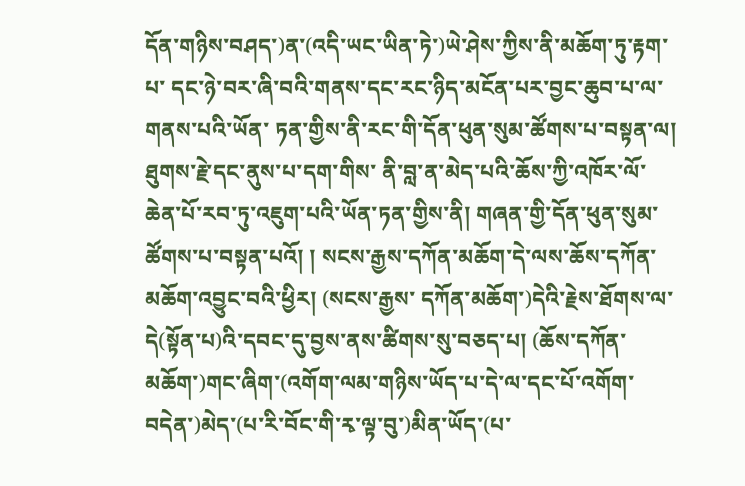དོན་གཉིས་བཤད་)ན་(འདི་ཡང་ཡིན་ཏེ་)ཡེ་ཤེས་ཀྱིས་ནི་མཆོག་ཏུ་རྟག་པ་ དང་ཉེ་བར་ཞི་བའི་གནས་དང་རང་ཉིད་མངོན་པར་བྱང་ཆུབ་པ་ལ་གནས་པའི་ཡོན་ ཏན་གྱིས་ནི་རང་གི་དོན་ཕུན་སུམ་ཚོགས་པ་བསྟན་ལ། ཐུགས་རྗེ་དང་ནུས་པ་དག་གིས་ ནི་བླ་ན་མེད་པའི་ཆོས་ཀྱི་འཁོར་ལོ་ཆེན་པོ་རབ་ཏུ་འཇུག་པའི་ཡོན་ཏན་གྱིས་ནི། གཞན་གྱི་དོན་ཕུན་སུམ་ཚོགས་པ་བསྟན་པའོ། ། སངས་རྒྱས་དཀོན་མཆོག་དེ་ལས་ཆོས་དཀོན་མཆོག་འབྱུང་བའི་ཕྱིར། (སངས་རྒྱས་ དཀོན་མཆོག་)དེའི་རྗེས་ཐོགས་ལ་དེ(སྟོན་པ)འི་དབང་དུ་བྱས་ནས་ཚིགས་སུ་བཅད་པ། (ཆོས་དཀོན་མཆོག་)གང་ཞིག་(འགོག་ལམ་གཉིས་ཡོད་པ་དེ་ལ་དང་པོ་འགོག་ བདེན་)མེད་(པ་རི་བོང་གི་རྭ་ལྟ་བུ་)མིན་ཡོད་(པ་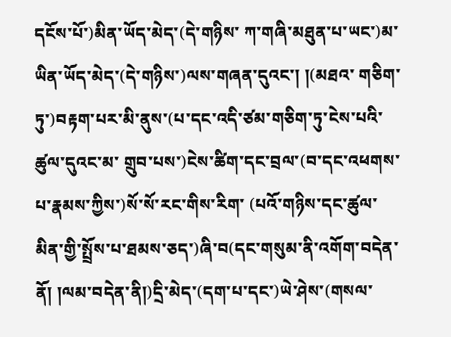དངོས་པོ་)མིན་ཡོད་མེད་(དེ་གཉིས་ ཀ་གཞི་མཐུན་པ་ཡང་)མ་ཡིན་ཡོད་མེད་(དེ་གཉིས་)ལས་གཞན་དུའང་། །(མཐའ་ གཅིག་ཏུ་)བརྟག་པར་མི་ནུས་(པ་དང་འདི་ཙམ་གཅིག་ཏུ་ངེས་པའི་ཚུལ་དུའང་མ་ གྲུབ་པས་)ངེས་ཚིག་དང་བྲལ་(བ་དང་འཕགས་པ་རྣམས་ཀྱིས་)སོ་སོ་རང་གིས་རིག་ (པའོ་གཉིས་དང་ཚུལ་མིན་གྱི་སྤྲོས་པ་ཐམས་ཅད་)ཞི་བ(དང་གསུམ་ནི་འགོག་བདེན་ ནོ། །ལམ་བདེན་ནི།)དྲི་མེད་(དག་པ་དང་)ཡེ་ཤེས་(གསལ་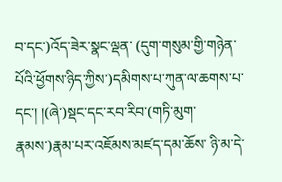བ་དང་)འོད་ཟེར་སྣང་ལྡན་ (དུག་གསུམ་གྱི་གཉེན་པོའི་ཕྱོགས་ཉིད་ཀྱིས་)དམིགས་པ་ཀུན་ལ་ཆགས་པ་ དང་། །(ཞེ་)སྡང་དང་རབ་རིབ་(གཏི་མུག་རྣམས་)རྣམ་པར་འཇོམས་མཛད་དམ་ཆོས་ ཉི་མ་དེ་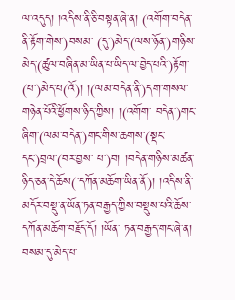ལ་འདུད། །འདིས་ནི་ཅི་བསྟན་ཞེ་ན། (འགོག་བདེན་ནི་རྟོག་གེས་)བསམ་ (དུ་)མེད་(ལས་ཉོན་)གཉིས་མེད་(ཚུལ་བཞིན་མ་ཡིན་པ་ཡིད་ལ་བྱེད་པའི་)རྟོག་ (པ་)མེད་པ(འོ)། །(ལམ་བདེན་ནི་)དག་གསལ་གཉེན་པོའི་ཕྱོགས་ཉིད་ཀྱིས། །(འགོག་ བདེན་)གང་ཞིག་(ལམ་བདེན་)གང་གིས་ཆགས་(སྡང་དང་)བྲལ་(བར་བྱས་ པ་)བ། །བདེན་གཉིས་མཚན་ཉིད་ཅན་དེ་ཆོས(་དཀོན་མཆོག་ཡིན་ནོ)། །འདིས་ནི་ མདོར་བསྡུ་ན་ཡོན་ཏན་བརྒྱད་ཀྱིས་བསྡུས་པའི་ཆོས་དཀོན་མཆོག་བརྗོད་དོ། །ཡོན་ ཏན་བརྒྱད་གང་ཞེ་ན། བསམ་དུ་མེད་པ་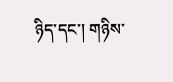ཉིད་དང་། གཉིས་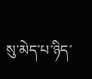སུ་མེད་པ་ཉིད་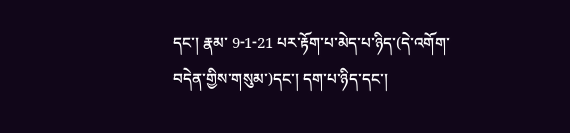དང་། རྣམ་ 9-1-21 པར་རྟོག་པ་མེད་པ་ཉིད་(དེ་འགོག་བདེན་གྱིས་གསུམ་)དང་། དག་པ་ཉིད་དང་།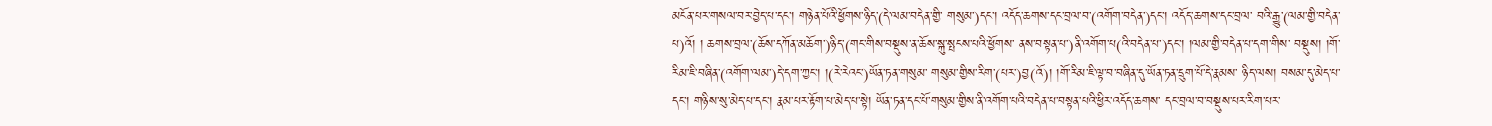མངོན་པར་གསལ་བར་བྱེད་པ་དང་། གཉེན་པོའི་ཕྱོགས་ཉིད་(དེ་ལམ་བདེན་གྱི་ གསུམ་)དང་། འདོད་ཆགས་དང་བྲལ་བ་(འགོག་བདེན་)དང་། འདོད་ཆགས་དང་བྲལ་ བའི་རྒྱུ་(ལམ་གྱི་བདེན་པ)འོ། ། ཆགས་བྲལ་(ཆོས་དཀོན་མཆོག་)ཉིད་(གང་གིས་བསྡུས་ན་ཆོས་སྐུ་སྤངས་པའི་ཕྱོགས་ ནས་བསྟན་པ་)ནི་འགོག་པ(འི་བདེན་པ་)དང་། །ལམ་གྱི་བདེན་པ་དག་གིས་ བསྡུས། །གོ་རིམ་ཇི་བཞིན་(འགོག་ལམ་)དེ་དག་ཀྱང་། །(རེ་རེའང་)ཡོན་ཏན་གསུམ་ གསུམ་གྱིས་རིག་(པར་)བྱ(འོ)། །གོ་རིམ་ཇི་ལྟ་བ་བཞིན་དུ་ཡོན་ཏན་དྲུག་པོ་དེ་རྣམས་ ཉིད་ལས། བསམ་དུ་མེད་པ་དང་། གཉིས་སུ་མེད་པ་དང་། རྣམ་པར་རྟོག་པ་མེད་པ་སྟེ། ཡོན་ཏན་དང་པོ་གསུམ་གྱིས་ནི་འགོག་པའི་བདེན་པ་བསྟན་པའི་ཕྱིར་འདོད་ཆགས་ དང་བྲལ་བ་བསྡུས་པར་རིག་པར་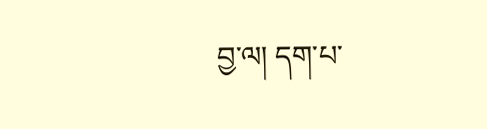བྱ་ལ། དག་པ་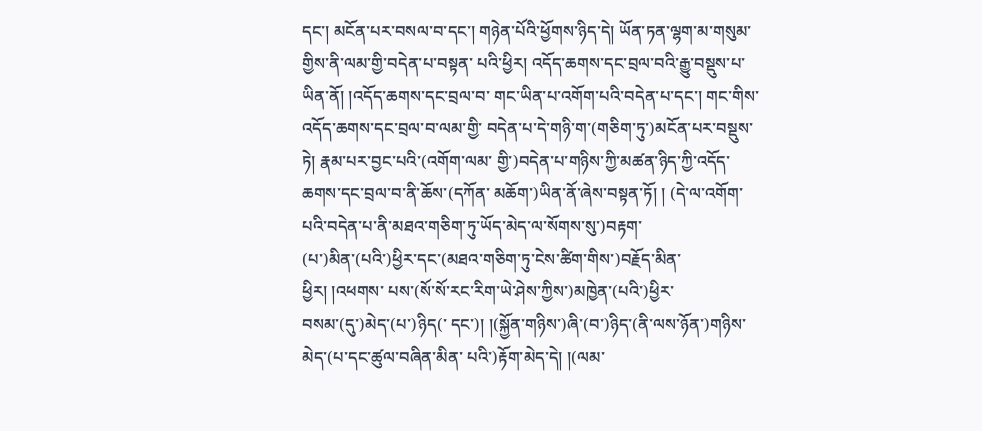དང་། མངོན་པར་བསལ་བ་དང་། གཉེན་པོའི་ཕྱོགས་ཉིད་དེ། ཡོན་ཏན་ལྷག་མ་གསུམ་གྱིས་ནི་ལམ་གྱི་བདེན་པ་བསྟན་ པའི་ཕྱིར། འདོད་ཆགས་དང་བྲལ་བའི་རྒྱུ་བསྡུས་པ་ཡིན་ནོ། །འདོད་ཆགས་དང་བྲལ་བ་ གང་ཡིན་པ་འགོག་པའི་བདེན་པ་དང་། གང་གིས་འདོད་ཆགས་དང་བྲལ་བ་ལམ་གྱི་ བདེན་པ་དེ་གཉི་ག་(གཅིག་ཏུ་)མངོན་པར་བསྡུས་ཏེ། རྣམ་པར་བྱང་པའི་(འགོག་ལམ་ གྱི་)བདེན་པ་གཉིས་ཀྱི་མཚན་ཉིད་ཀྱི་འདོད་ཆགས་དང་བྲལ་བ་ནི་ཆོས་(དཀོན་ མཆོག་)ཡིན་ནོ་ཞེས་བསྟན་ཏོ། ། (དེ་ལ་འགོག་པའི་བདེན་པ་ནི་མཐའ་གཅིག་ཏུ་ཡོད་མེད་ལ་སོགས་སུ་)བརྟག་ (པ་)མིན་(པའི་)ཕྱིར་དང་(མཐའ་གཅིག་ཏུ་ངེས་ཚིག་གིས་)བརྗོད་མིན་ཕྱིར། །འཕགས་ པས་(སོ་སོ་རང་རིག་ཡེ་ཤེས་ཀྱིས་)མཁྱེན་(པའི་)ཕྱིར་བསམ་(དུ་)མེད་(པ་)ཉིད(་ དང་)། །(སྐྱོན་གཉིས་)ཞི་(བ་)ཉིད་(ནི་ལས་ཉོན་)གཉིས་མེད་(པ་དང་ཚུལ་བཞིན་མིན་ པའི་)རྟོག་མེད་དེ། །(ལམ་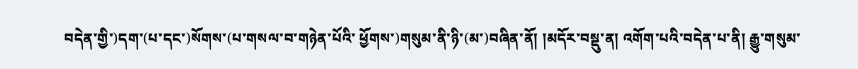བདེན་གྱི་)དག་(པ་དང་)སོགས་(པ་གསལ་བ་གཉེན་པོའི་ ཕྱོགས་)གསུམ་ནི་ཉི་(མ་)བཞིན་ནོ། །མདོར་བསྡུ་ན། འགོག་པའི་བདེན་པ་ནི། རྒྱུ་གསུམ་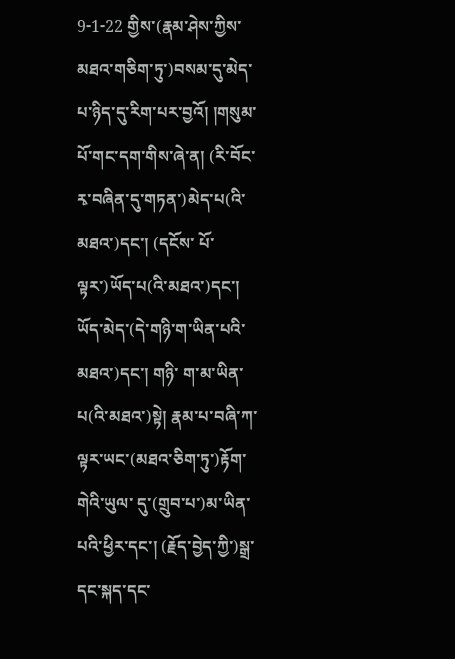9-1-22 གྱིས་(རྣམ་ཤེས་ཀྱིས་མཐའ་གཅིག་ཏུ་)བསམ་དུ་མེད་པ་ཉིད་དུ་རིག་པར་བྱའོ། །གསུམ་ པོ་གང་དག་གིས་ཞེ་ན། (རི་བོང་རྭ་བཞིན་དུ་གཏན་)མེད་པ(འི་མཐའ་)དང་། (དངོས་ པོ་ལྟར་)ཡོད་པ(འི་མཐའ་)དང་། ཡོད་མེད་(དེ་གཉི་ག་ཡིན་པའི་མཐའ་)དང་། གཉི་ ག་མ་ཡིན་པ(འི་མཐའ་)སྟེ། རྣམ་པ་བཞི་ཀ་ལྟར་ཡང་(མཐའ་ཅིག་ཏུ་)རྟོག་གེའི་ཡུལ་ དུ་(གྲུབ་པ་)མ་ཡིན་པའི་ཕྱིར་དང་། (རྗོད་བྱེད་ཀྱི་)སྒྲ་དང་སྐད་དང་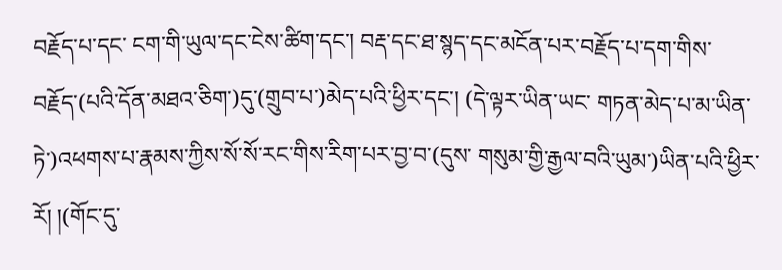བརྗོད་པ་དང་ ངག་གི་ཡུལ་དང་ངེས་ཚིག་དང་། བརྡ་དང་ཐ་སྙད་དང་མངོན་པར་བརྗོད་པ་དག་གིས་ བརྗོད་(པའི་དོན་མཐའ་ཅིག་)དུ་(གྲུབ་པ་)མེད་པའི་ཕྱིར་དང་། (དེ་ལྟར་ཡིན་ཡང་ གཏན་མེད་པ་མ་ཡིན་ཏེ་)འཕགས་པ་རྣམས་ཀྱིས་སོ་སོ་རང་གིས་རིག་པར་བྱ་བ་(དུས་ གསུམ་གྱི་རྒྱལ་བའི་ཡུམ་)ཡིན་པའི་ཕྱིར་རོ། །(གོང་དུ་